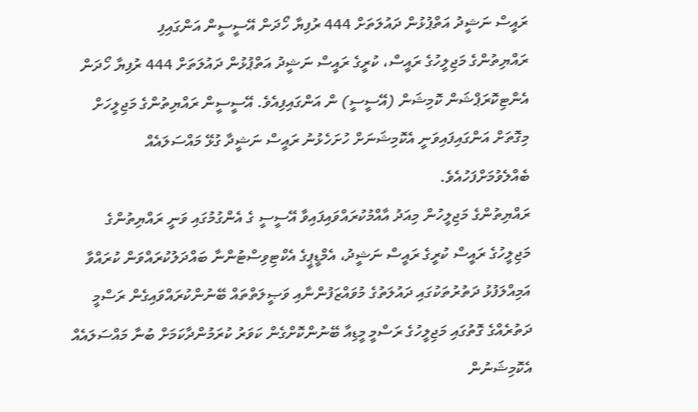ރައީސް ނަޝީދު އަތްޕުޅުން ދައުލަތަށް 444 ރުފިޔާ ހޯދަން އޭސީސީން އަންގައިފި
ރައްޔިތުންގެ މަޖިލީހުގެ ރައީސް، ކުރީގެ ރައީސް ނަޝީދު އަތްޕުޅުން ދައުލަތަށް 444 ރުފިޔާ ހޯދަން އެންޓިކޮރަޕްޝަން ކޮމިޝަން (އޭސީސީ) ން އަންގައިފިއެވެ. އޭސީސީން ރައްޔިތުންގެ މަޖިލީހަށް މިގޮތަށް އަންގައިފައިވަނީ އެކޮމިޝަނަށް ހުށަހެޅުނު ރައީސް ނަޝީދާ ގުޅޭ މައްސަލައެއް ބެއްލެވުމަށްފަހުއެވެ.
ރައްޔިތުންގެ މަޖިލީހުން މިއަދު އާއްމުކުރައްވައިފައިވާ އޭސީސީ ގެ އެންގުމުގައި ވަނީ ރައްޔިތުންގެ މަޖިލީހުގެ ރައީސް ކުރީގެ ރައީސް ނަޝީދު، އެމްޑީޕީގެ އެކްޓިވިސްޓުންނާ ބައްދަލުކުރައްވަން ކުރައްވާ އަމިއްލަފުޅު ދަތުރުތަކުގައި ދައުލަތުގެ މުވައްޒަފުންނާއި ވަޞީލަތްތައް ބޭނުންކުރައްވައިގެން ރަސްމީ ދަތުރެއްގެ ގޮތުގައި މަޖިލީހުގެ ރަސްމީ މީޑިއާ ބޭނުންކޮށްގެން ކަވަރު ކުރަމުންދާކަމަށް ބުނާ މައްސަލައެއް އެކޮމިޝަނުން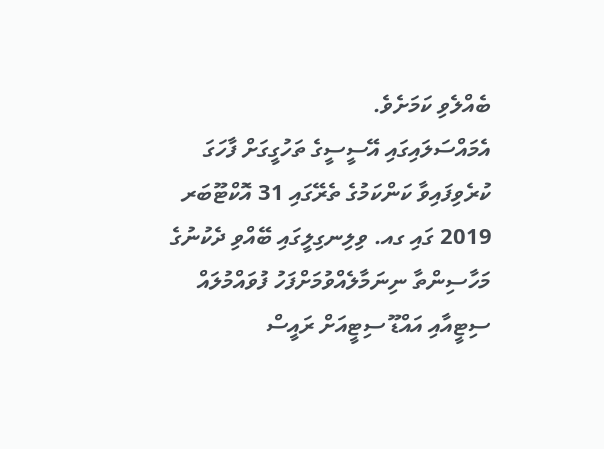ބެއްލެވި ކަމަށެވެ.
އެމައްސަލައިގައި އޭސީސީގެ ތަހުގީގަށް ފާހަގަ ކުރެވިފައިވާ ކަންކަމުގެ ތެރޭގައި 31 އޮކްޓޫބަރ 2019 ގައި ގއ. ވިލިނގިލީގައި ބޭއްވި ދެކުނުގެ މަހާސިންތާ ނިނަމާލެއްވުމަށްފަހު ފުވައްމުލައް ސިޓީއާއި އައްޑޫ ސިޓީއަށް ރައީސް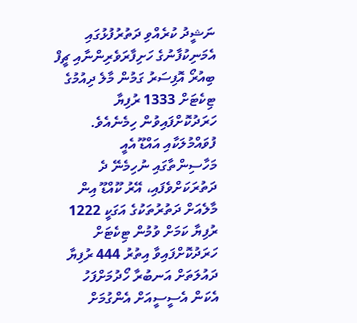ނަޝީދު ކުރެއްވި ދަތުރުފުޅުގައި އެމަނިކުފާނުގެ ހަށިފާރަވެރިންނާއި ޗީފް ބިއުރޯ އޮފިސަރު ގަމުން މާލެ ދިއުމުގެ ޓިކެޓަށް 1333 ރުފިޔާ ހަރަދުކޮށްފައިވުން ހިމެނެއެވެ. ފުވައްމުލަކާއި އައްޑޫ އެއީ މަހާސިންތާގައި ނުހިމެނޭ ދެ ދަތުރަކަށްވެފައި، އޭރު ކޫއްޑޫ އިން މާލެއަށް ދަތުރުތަކުގެ އަގަކީ 1222 ރުފިޔާ ކަމަށް ވުމުން ޓިކެޓަށް ހަރަދުކޮށްފައިވާ އިތުރު 444 ރުފިޔާ ދައުލަތަށް އަނބުރާ ހޯދުމަށްފަހު އެކަން އެސީސީއަށް އެންގުމަށް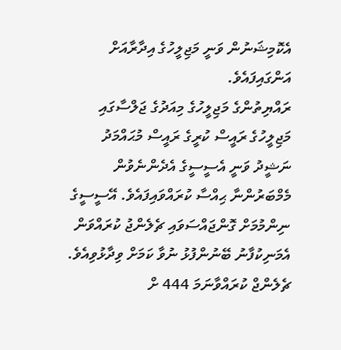އެކޮމިޝަނުން ވަނީ މަޖިލީހުގެ އިދާރާއަށް އަންގައިފައެވެ.
ރައްޔިތުންގެ މަޖިލީހުގެ މިއަދުގެ ޖަލްސާގައި  މަޖިލީހުގެ ރައީސް ކުރީގެ ރައީސް މުޙައްމަދު ނަޝީދު ވަނީ އެސީސީގެ އެދެންނެވުން މެމްބަރުންނާ ޙިއްސާ ކުރައްވައިފައެވެ. އޭސީސީގެ ނިންމުމަށް ގޮންޖައްސަވައި ޗެލެންޖު ކުރައްވަން އެމަނިކުފާނު ބޭނުންފުޅު ނުވާ ކަމަށް ވިދާޅުވިއެވެ. ޗެލެންޖް ކުރައްވާނަމަ 444 ށް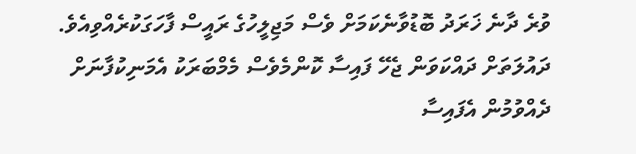ވުރެ ދާނެ ޚަރަދު ބޮޑުވާނެކަމަށް ވެސް މަޖިލީހުގެ ރައީސް ފާހަގަކުރެއްވިއެވެ. ދައުލަތަށް ދައްކަވަން ޖެހޭ ފައިސާ ކޮންމެވެސް މެމްބަރަކު އެމަނިކުފާނަށް ދެއްވުމުން އެފައިސާ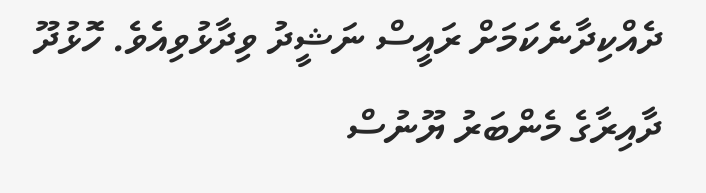ދެއްކިދާނެކަމަށް ރައީސް ނަޝީދު ވިދާޅުވިއެވެ. ހޮޅުދޫ ދާއިރާގެ މެންބަރު ޔޫނުސް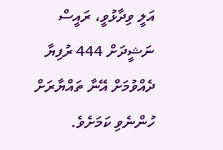އަލީ ވިދާޅުވީ، ރައީސް ނަޝީދަށް 444 ރުފިޔާ ދެއްވުމަށް އޭނާ ތައްޔާރަށް ހުންނެވި ކަމަށެވެ.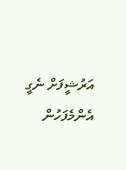އަރުޝީފަށް ނެގީ
އެންމެފަހުން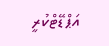އަޕްޑޭޓްކުރީ